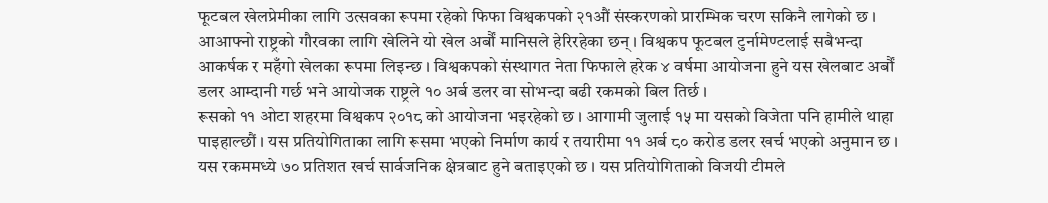फूटबल खेलप्रेमीका लागि उत्सवका रूपमा रहेको फिफा विश्वकपको २१औं संस्करणको प्रारम्भिक चरण सकिनै लागेको छ । आआफ्नो राष्ट्रको गौरवका लागि खेलिने यो खेल अर्बौं मानिसले हेरिरहेका छन् । विश्वकप फूटबल टुर्नामेण्टलाई सबैभन्दा आकर्षक र महँगो खेलका रूपमा लिइन्छ । विश्वकपको संस्थागत नेता फिफाले हरेक ४ वर्षमा आयोजना हुने यस खेलबाट अर्बौं डलर आम्दानी गर्छ भने आयोजक राष्ट्रले १० अर्ब डलर वा सोभन्दा बढी रकमको बिल तिर्छ ।
रूसको ११ ओटा शहरमा विश्वकप २०१८ को आयोजना भइरहेको छ । आगामी जुलाई १५ मा यसको विजेता पनि हामीले थाहा पाइहाल्छौं । यस प्रतियोगिताका लागि रूसमा भएको निर्माण कार्य र तयारीमा ११ अर्ब ८० करोड डलर खर्च भएको अनुमान छ । यस रकममध्ये ७० प्रतिशत खर्च सार्वजनिक क्षेत्रबाट हुने बताइएको छ । यस प्रतियोगिताको विजयी टीमले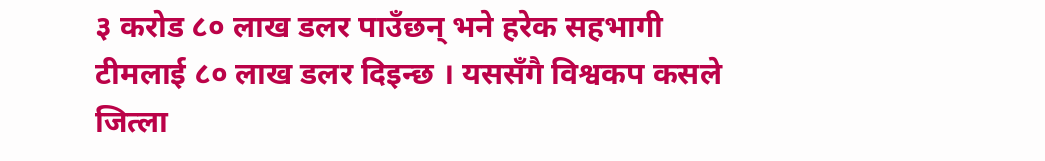३ करोड ८० लाख डलर पाउँछन् भने हरेक सहभागी टीमलाई ८० लाख डलर दिइन्छ । यससँगै विश्वकप कसले जित्ला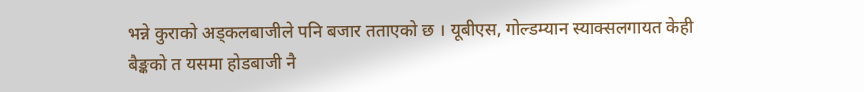भन्ने कुराको अड्कलबाजीले पनि बजार तताएको छ । यूबीएस, गोल्डम्यान स्याक्सलगायत केही बैङ्कको त यसमा होडबाजी नै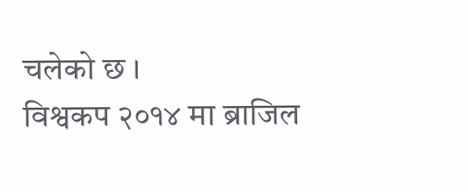चलेको छ ।
विश्वकप २०१४ मा ब्राजिल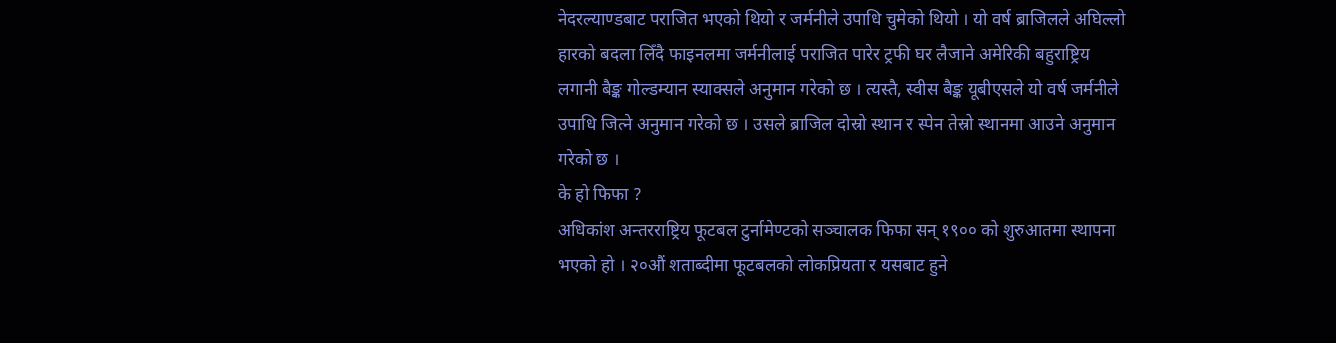नेदरल्याण्डबाट पराजित भएको थियो र जर्मनीले उपाधि चुमेको थियो । यो वर्ष ब्राजिलले अघिल्लो हारको बदला लिँदै फाइनलमा जर्मनीलाई पराजित पारेर ट्रफी घर लैजाने अमेरिकी बहुराष्ट्रिय लगानी बैङ्क गोल्डम्यान स्याक्सले अनुमान गरेको छ । त्यस्तै, स्वीस बैङ्क यूबीएसले यो वर्ष जर्मनीले उपाधि जित्ने अनुमान गरेको छ । उसले ब्राजिल दोस्रो स्थान र स्पेन तेस्रो स्थानमा आउने अनुमान गरेको छ ।
के हो फिफा ?
अधिकांश अन्तरराष्ट्रिय फूटबल टुर्नामेण्टको सञ्चालक फिफा सन् १९०० को शुरुआतमा स्थापना भएको हो । २०औं शताब्दीमा फूटबलको लोकप्रियता र यसबाट हुने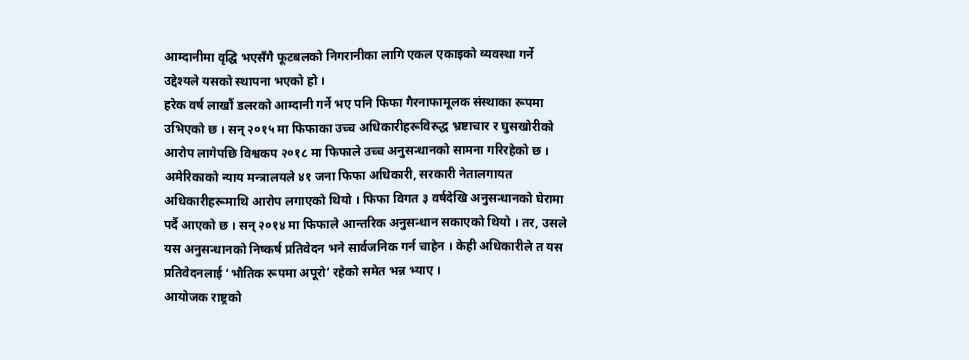आम्दानीमा वृद्घि भएसँगै फूटबलको निगरानीका लागि एकल एकाइको व्यवस्था गर्ने उद्देश्यले यसको स्थापना भएको हो ।
हरेक वर्ष लाखौं डलरको आम्दानी गर्ने भए पनि फिफा गैरनाफामूलक संस्थाका रूपमा उभिएको छ । सन् २०१५ मा फिफाका उच्च अधिकारीहरूविरुद्ध भ्रष्टाचार र घुसखोरीको आरोप लागेपछि विश्वकप २०१८ मा फिफाले उच्च अनुसन्धानको सामना गरिरहेको छ । अमेरिकाको न्याय मन्त्रालयले ४१ जना फिफा अधिकारी, सरकारी नेतालगायत अधिकारीहरूमाथि आरोप लगाएको थियो । फिफा विगत ३ वर्षदेखि अनुसन्धानको घेरामा पर्दै आएको छ । सन् २०१४ मा फिफाले आन्तरिक अनुसन्धान सकाएको थियो । तर, उसले यस अनुसन्धानको निष्कर्ष प्रतिवेदन भने सार्वजनिक गर्न चाहेन । केही अधिकारीले त यस प्रतिवेदनलाई ‘भौतिक रूपमा अपूरो’ रहेको समेत भन्न भ्याए ।
आयोजक राष्ट्रको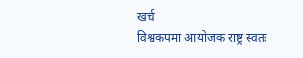खर्च
विश्वकपमा आयोजक राष्ट्र स्वतः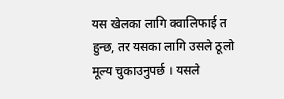यस खेलका लागि क्वालिफाई त हुन्छ, तर यसका लागि उसले ठूलो मूल्य चुकाउनुपर्छ । यसले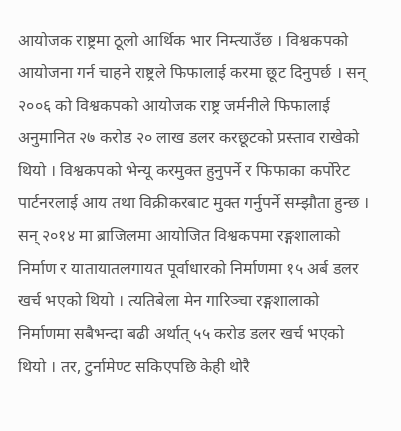आयोजक राष्ट्रमा ठूलो आर्थिक भार निम्त्याउँछ । विश्वकपको आयोजना गर्न चाहने राष्ट्रले फिफालाई करमा छूट दिनुपर्छ । सन् २००६ को विश्वकपको आयोजक राष्ट्र जर्मनीले फिफालाई अनुमानित २७ करोड २० लाख डलर करछूटको प्रस्ताव राखेको थियो । विश्वकपको भेन्यू करमुक्त हुनुपर्ने र फिफाका कर्पोरेट पार्टनरलाई आय तथा विक्रीकरबाट मुक्त गर्नुपर्ने सम्झौता हुन्छ ।
सन् २०१४ मा ब्राजिलमा आयोजित विश्वकपमा रङ्गशालाको निर्माण र यातायातलगायत पूर्वाधारको निर्माणमा १५ अर्ब डलर खर्च भएको थियो । त्यतिबेला मेन गारिञ्चा रङ्गशालाको निर्माणमा सबैभन्दा बढी अर्थात् ५५ करोड डलर खर्च भएको थियो । तर, टुर्नामेण्ट सकिएपछि केही थोरै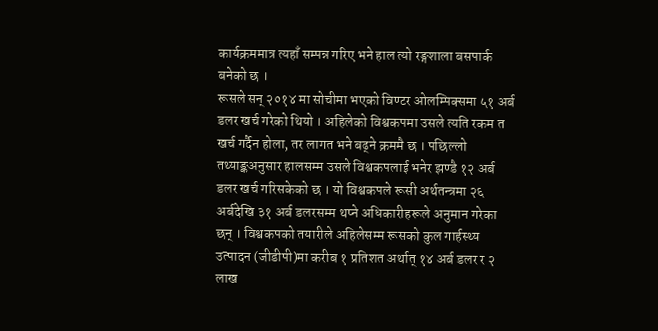कार्यक्रममात्र त्यहाँ सम्पन्न गरिए भने हाल त्यो रङ्गशाला बसपार्क बनेको छ ।
रूसले सन् २०१४ मा सोचीमा भएको विण्टर ओलम्पिक्समा ५१ अर्ब डलर खर्च गरेको थियो । अहिलेको विश्वकपमा उसले त्यति रकम त खर्च गर्दैन होला, तर लागत भने बढ्ने क्रममै छ । पछिल्लो तथ्याङ्कअनुसार हालसम्म उसले विश्वकपलाई भनेर झण्डै १२ अर्ब डलर खर्च गरिसकेको छ । यो विश्वकपले रूसी अर्थतन्त्रमा २६ अर्बदेखि ३१ अर्ब डलरसम्म थप्ने अधिकारीहरूले अनुमान गरेका छन् । विश्वकपको तयारीले अहिलेसम्म रूसको कुल गार्हस्थ्य उत्पादन (जीडीपी)मा करीब १ प्रतिशत अर्थात् १४ अर्ब डलर र २ लाख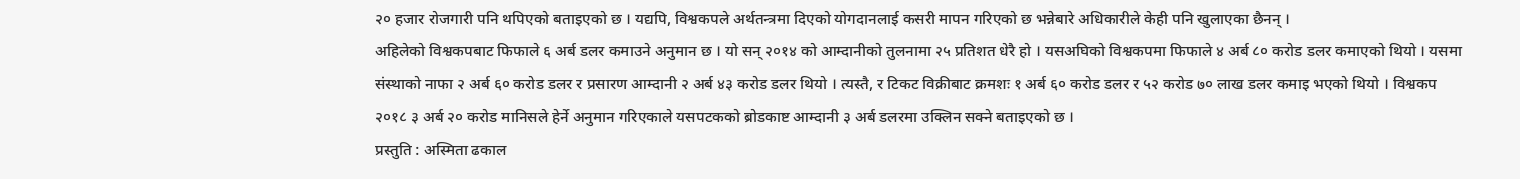२० हजार रोजगारी पनि थपिएको बताइएको छ । यद्यपि, विश्वकपले अर्थतन्त्रमा दिएको योगदानलाई कसरी मापन गरिएको छ भन्नेबारे अधिकारीले केही पनि खुलाएका छैनन् ।
अहिलेको विश्वकपबाट फिफाले ६ अर्ब डलर कमाउने अनुमान छ । यो सन् २०१४ को आम्दानीको तुलनामा २५ प्रतिशत धेरै हो । यसअघिको विश्वकपमा फिफाले ४ अर्ब ८० करोड डलर कमाएको थियो । यसमा संस्थाको नाफा २ अर्ब ६० करोड डलर र प्रसारण आम्दानी २ अर्ब ४३ करोड डलर थियो । त्यस्तै, र टिकट विक्रीबाट क्रमशः १ अर्ब ६० करोड डलर र ५२ करोड ७० लाख डलर कमाइ भएको थियो । विश्वकप २०१८ ३ अर्ब २० करोड मानिसले हेर्ने अनुमान गरिएकाले यसपटकको ब्रोडकाष्ट आम्दानी ३ अर्ब डलरमा उक्लिन सक्ने बताइएको छ ।
प्रस्तुति : अस्मिता ढकाल